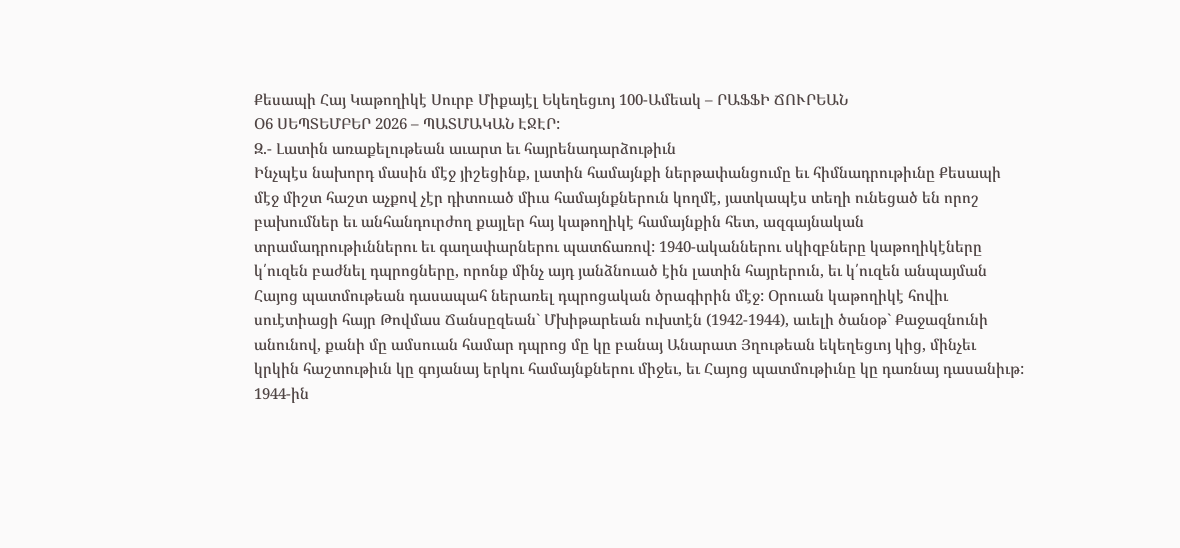Քեսապի Հայ Կաթողիկէ Սուրբ Միքայէլ Եկեղեցւոյ 100-Ամեակ – ՐԱՖՖԻ ՃՈՒՐԵԱՆ
Օ6 ՍԵՊՏԵՄԲԵՐ 2026 – ՊԱՏՄԱԿԱՆ ԷՋԷՐ:
Զ.- Լատին առաքելութեան աւարտ եւ հայրենադարձութիւն
Ինչպէս նախորդ մասին մէջ յիշեցինք, լատին համայնքի ներթափանցումը եւ հիմնադրութիւնը Քեսապի մէջ միշտ հաշտ աչքով չէր դիտուած միւս համայնքներուն կողմէ, յատկապէս տեղի ունեցած են որոշ բախումներ եւ անհանդուրժող քայլեր հայ կաթողիկէ համայնքին հետ, ազգայնական տրամադրութիւններու եւ գաղափարներու պատճառով: 1940-ականներու սկիզբները կաթողիկէները կ՛ուզեն բաժնել դպրոցները, որոնք մինչ այդ յանձնուած էին լատին հայրերուն, եւ կ՛ուզեն անպայման Հայոց պատմութեան դասապահ ներառել դպրոցական ծրագիրին մէջ: Օրուան կաթողիկէ հովիւ սուէտիացի հայր Թովմաս Ճանսըզեան` Մխիթարեան ուխտէն (1942-1944), աւելի ծանօթ` Քաջազնունի անունով, քանի մը ամսուան համար դպրոց մը կը բանայ Անարատ Յղութեան եկեղեցւոյ կից, մինչեւ կրկին հաշտութիւն կը գոյանայ երկու համայնքներու միջեւ, եւ Հայոց պատմութիւնը կը դառնայ դասանիւթ:
1944-ին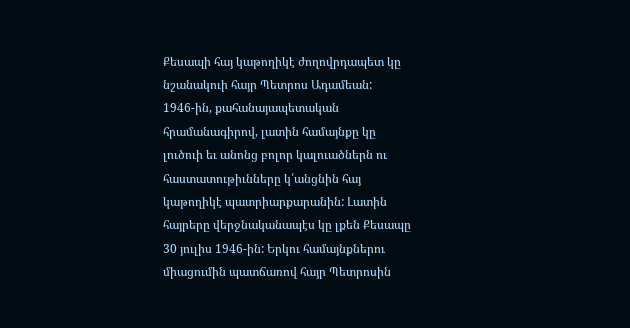Քեսապի հայ կաթողիկէ ժողովրդապետ կը նշանակուի հայր Պետրոս Ադամեան:
1946-ին, քահանայապետական հրամանագիրով, լատին համայնքը կը լուծուի եւ անոնց բոլոր կալուածներն ու հաստատութիւնները կ՛անցնին հայ կաթողիկէ պատրիարքարանին: Լատին հայրերը վերջնականապէս կը լքեն Քեսապը 30 յուլիս 1946-ին: Երկու համայնքներու միացումին պատճառով հայր Պետրոսին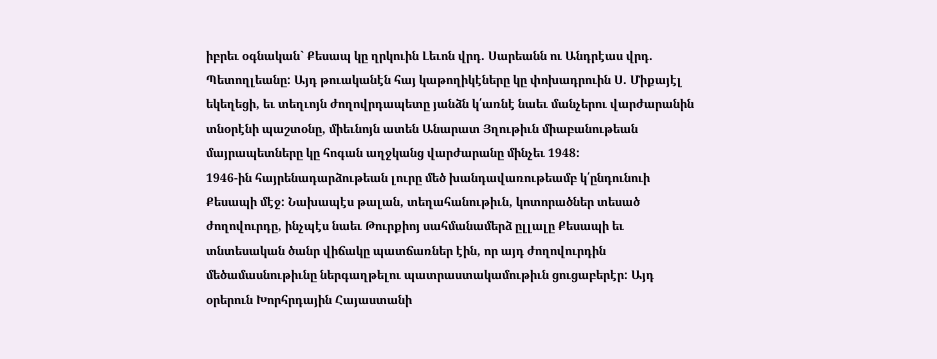իբրեւ օգնական` Քեսապ կը ղրկուին Լեւոն վրդ. Սարեանն ու Անդրէաս վրդ. Պետողլեանը: Այդ թուականէն հայ կաթողիկէները կը փոխադրուին Ս. Միքայէլ եկեղեցի, եւ տեղւոյն ժողովրդապետը յանձն կ՛առնէ նաեւ մանչերու վարժարանին տնօրէնի պաշտօնը, միեւնոյն ատեն Անարատ Յղութիւն միաբանութեան մայրապետները կը հոգան աղջկանց վարժարանը մինչեւ 1948:
1946-ին հայրենադարձութեան լուրը մեծ խանդավառութեամբ կ՛ընդունուի Քեսապի մէջ: Նախապէս թալան, տեղահանութիւն, կոտորածներ տեսած ժողովուրդը, ինչպէս նաեւ Թուրքիոյ սահմանամերձ ըլլալը Քեսապի եւ տնտեսական ծանր վիճակը պատճառներ էին, որ այդ ժողովուրդին մեծամասնութիւնը ներգաղթելու պատրաստակամութիւն ցուցաբերէր: Այդ օրերուն Խորհրդային Հայաստանի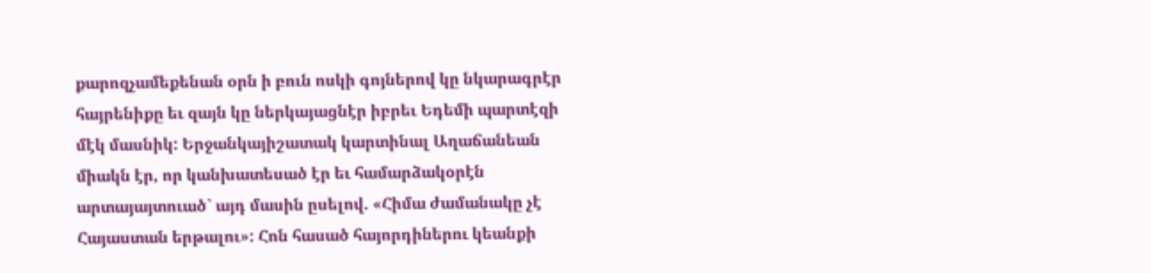քարոզչամեքենան օրն ի բուն ոսկի գոյներով կը նկարագրէր հայրենիքը եւ զայն կը ներկայացնէր իբրեւ Եդեմի պարտէզի մէկ մասնիկ: Երջանկայիշատակ կարտինալ Աղաճանեան միակն էր, որ կանխատեսած էր եւ համարձակօրէն արտայայտուած` այդ մասին ըսելով. «Հիմա ժամանակը չէ Հայաստան երթալու»: Հոն հասած հայորդիներու կեանքի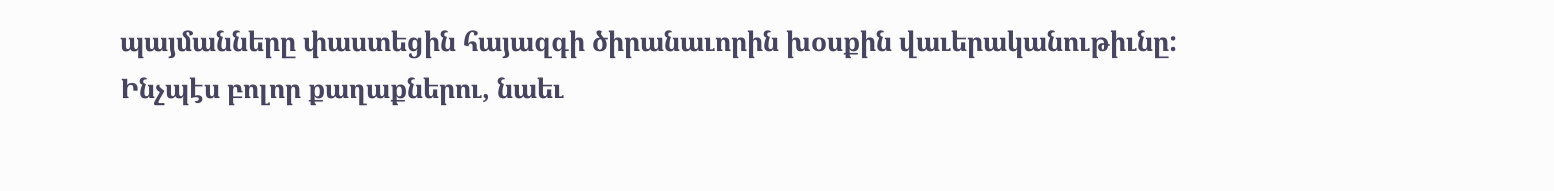պայմանները փաստեցին հայազգի ծիրանաւորին խօսքին վաւերականութիւնը:
Ինչպէս բոլոր քաղաքներու, նաեւ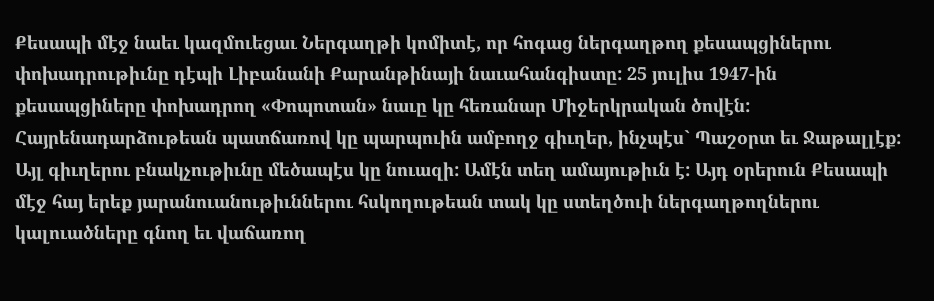Քեսապի մէջ նաեւ կազմուեցաւ Ներգաղթի կոմիտէ, որ հոգաց ներգաղթող քեսապցիներու փոխադրութիւնը դէպի Լիբանանի Քարանթինայի նաւահանգիստը: 25 յուլիս 1947-ին քեսապցիները փոխադրող «Փոպոտան» նաւը կը հեռանար Միջերկրական ծովէն:
Հայրենադարձութեան պատճառով կը պարպուին ամբողջ գիւղեր, ինչպէս` Պաշօրտ եւ Ջաթալլէք: Այլ գիւղերու բնակչութիւնը մեծապէս կը նուազի: Ամէն տեղ ամայութիւն է: Այդ օրերուն Քեսապի մէջ հայ երեք յարանուանութիւններու հսկողութեան տակ կը ստեղծուի ներգաղթողներու կալուածները գնող եւ վաճառող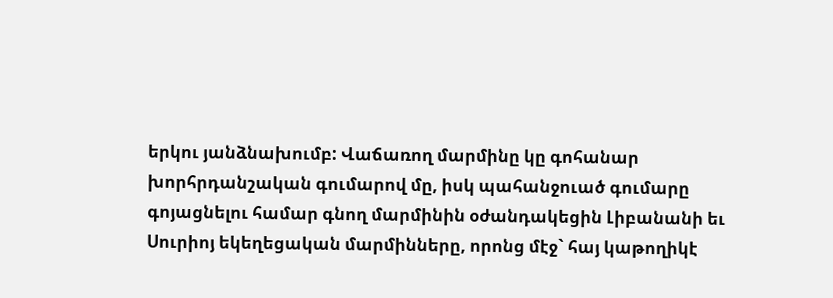երկու յանձնախումբ: Վաճառող մարմինը կը գոհանար խորհրդանշական գումարով մը, իսկ պահանջուած գումարը գոյացնելու համար գնող մարմինին օժանդակեցին Լիբանանի եւ Սուրիոյ եկեղեցական մարմինները, որոնց մէջ` հայ կաթողիկէ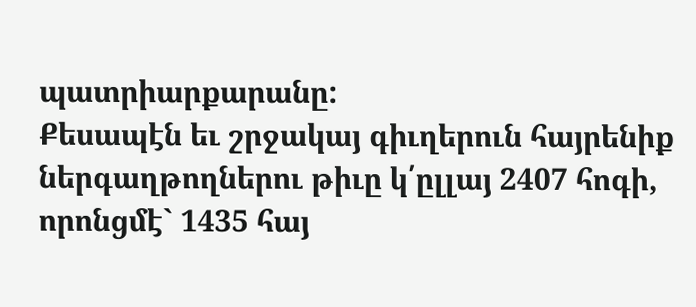պատրիարքարանը:
Քեսապէն եւ շրջակայ գիւղերուն հայրենիք ներգաղթողներու թիւը կ՛ըլլայ 2407 հոգի, որոնցմէ` 1435 հայ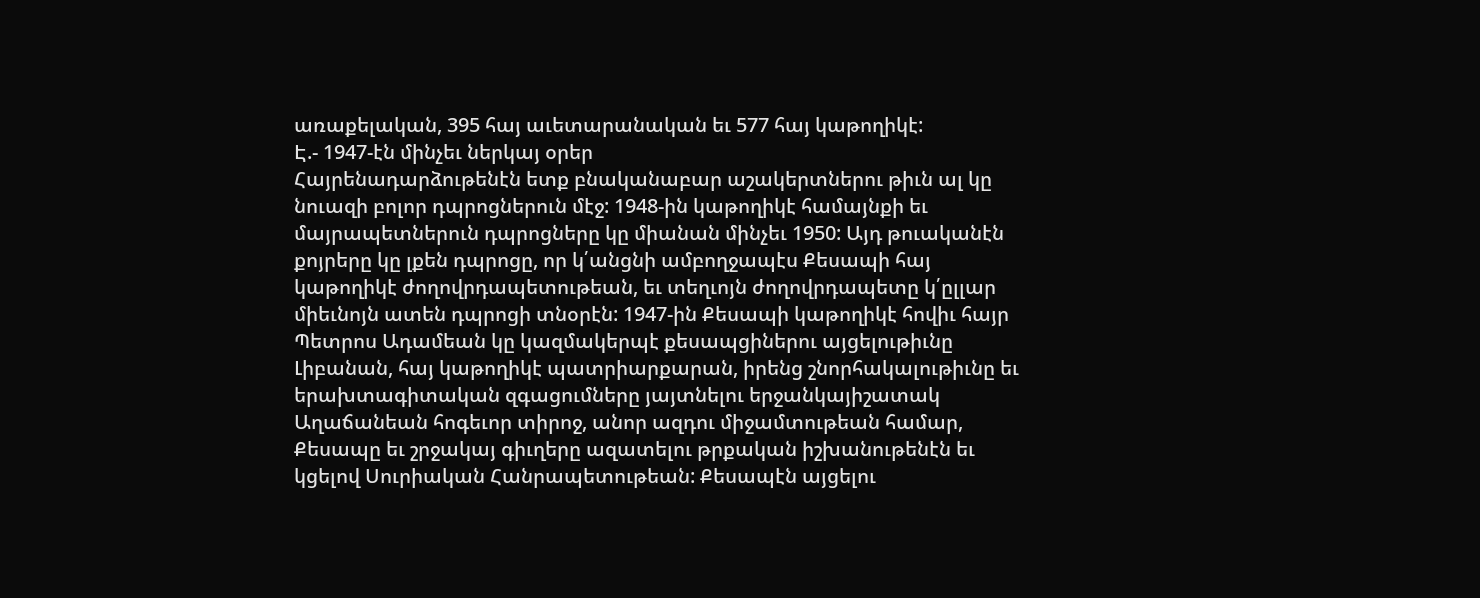առաքելական, 395 հայ աւետարանական եւ 577 հայ կաթողիկէ:
Է.- 1947-էն մինչեւ ներկայ օրեր
Հայրենադարձութենէն ետք բնականաբար աշակերտներու թիւն ալ կը նուազի բոլոր դպրոցներուն մէջ: 1948-ին կաթողիկէ համայնքի եւ մայրապետներուն դպրոցները կը միանան մինչեւ 1950: Այդ թուականէն քոյրերը կը լքեն դպրոցը, որ կ՛անցնի ամբողջապէս Քեսապի հայ կաթողիկէ ժողովրդապետութեան, եւ տեղւոյն ժողովրդապետը կ՛ըլլար միեւնոյն ատեն դպրոցի տնօրէն: 1947-ին Քեսապի կաթողիկէ հովիւ հայր Պետրոս Ադամեան կը կազմակերպէ քեսապցիներու այցելութիւնը Լիբանան, հայ կաթողիկէ պատրիարքարան, իրենց շնորհակալութիւնը եւ երախտագիտական զգացումները յայտնելու երջանկայիշատակ Աղաճանեան հոգեւոր տիրոջ, անոր ազդու միջամտութեան համար, Քեսապը եւ շրջակայ գիւղերը ազատելու թրքական իշխանութենէն եւ կցելով Սուրիական Հանրապետութեան: Քեսապէն այցելու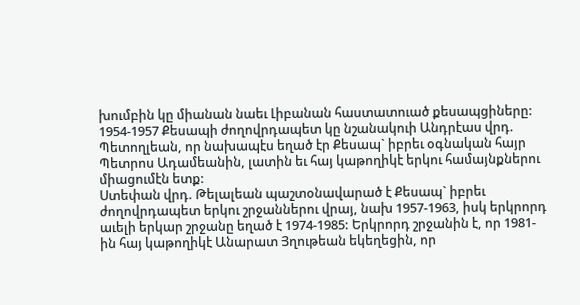խումբին կը միանան նաեւ Լիբանան հաստատուած քեսապցիները:
1954-1957 Քեսապի ժողովրդապետ կը նշանակուի Անդրէաս վրդ. Պետողլեան, որ նախապէս եղած էր Քեսապ` իբրեւ օգնական հայր Պետրոս Ադամեանին, լատին եւ հայ կաթողիկէ երկու համայնքներու միացումէն ետք:
Ստեփան վրդ. Թելալեան պաշտօնավարած է Քեսապ` իբրեւ ժողովրդապետ երկու շրջաններու վրայ, նախ 1957-1963, իսկ երկրորդ աւելի երկար շրջանը եղած է 1974-1985: Երկրորդ շրջանին է, որ 1981-ին հայ կաթողիկէ Անարատ Յղութեան եկեղեցին, որ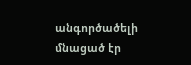անգործածելի մնացած էր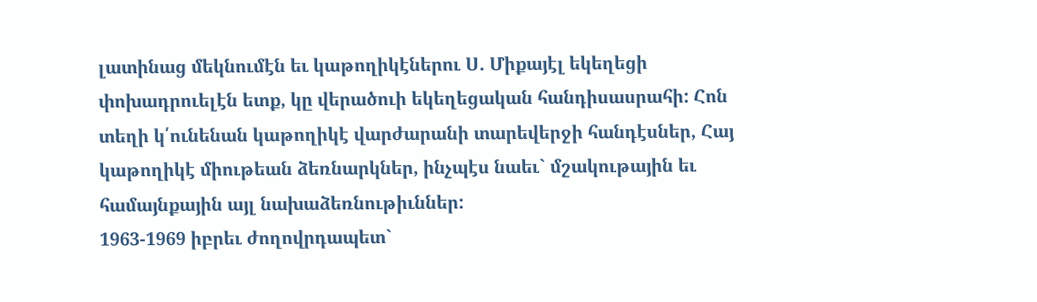լատինաց մեկնումէն եւ կաթողիկէներու Ս. Միքայէլ եկեղեցի փոխադրուելէն ետք, կը վերածուի եկեղեցական հանդիսասրահի: Հոն տեղի կ՛ունենան կաթողիկէ վարժարանի տարեվերջի հանդէսներ, Հայ կաթողիկէ միութեան ձեռնարկներ, ինչպէս նաեւ` մշակութային եւ համայնքային այլ նախաձեռնութիւններ:
1963-1969 իբրեւ ժողովրդապետ`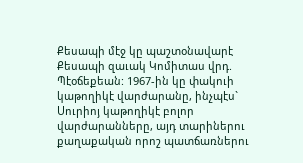Քեսապի մէջ կը պաշտօնավարէ Քեսապի զաւակ Կոմիտաս վրդ. Պէօճեքեան: 1967-ին կը փակուի կաթողիկէ վարժարանը, ինչպէս` Սուրիոյ կաթողիկէ բոլոր վարժարանները, այդ տարիներու քաղաքական որոշ պատճառներու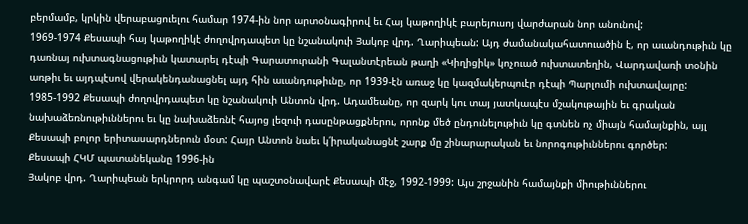բերմամբ, կրկին վերաբացուելու համար 1974-ին նոր արտօնագիրով եւ Հայ կաթողիկէ բարեյուսոյ վարժարան նոր անունով:
1969-1974 Քեսապի հայ կաթողիկէ ժողովրդապետ կը նշանակուի Յակոբ վրդ. Ղարիպեան: Այդ ժամանակահատուածին է, որ աւանդութիւն կը դառնայ ուխտագնացութիւն կատարել դէպի Գարատուրանի Գալանտէրեան թաղի «Կիղիցիկ» կոչուած ուխտատեղին, Վարդավառի տօնին առթիւ եւ այդպէսով վերակենդանացնել այդ հին աւանդութիւնը, որ 1939-էն առաջ կը կազմակերպուէր դէպի Պարլումի ուխտավայրը:
1985-1992 Քեսապի ժողովրդապետ կը նշանակուի Անտոն վրդ. Ադամեանը, որ զարկ կու տայ յատկապէս մշակութային եւ գրական նախաձեռնութիւններու եւ կը նախաձեռնէ հայոց լեզուի դասընթացքներու, որոնք մեծ ընդունելութիւն կը գտնեն ոչ միայն համայնքին, այլ Քեսապի բոլոր երիտասարդներուն մօտ: Հայր Անտոն նաեւ կ՛իրականացնէ շարք մը շինարարական եւ նորոգութիւններու գործեր:
Քեսապի ՀԿՄ պատանեկանը 1996-ին
Յակոբ վրդ. Ղարիպեան երկրորդ անգամ կը պաշտօնավարէ Քեսապի մէջ, 1992-1999: Այս շրջանին համայնքի միութիւններու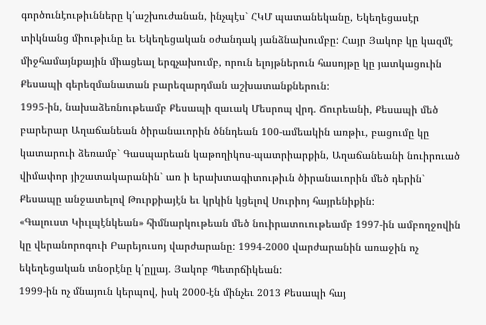գործունէութիւնները կ՛աշխուժանան, ինչպէս` ՀԿՄ պատանեկանը, Եկեղեցասէր տիկնանց միութիւնը եւ Եկեղեցական օժանդակ յանձնախումբը: Հայր Յակոբ կը կազմէ միջհամայնքային միացեալ երգչախումբ, որուն ելոյթներուն հասոյթը կը յատկացուին Քեսապի գերեզմանատան բարեզարդման աշխատանքներուն:
1995-ին, նախաձեռնութեամբ Քեսապի զաւակ Մեսրոպ վրդ. Ճուրեանի, Քեսապի մեծ բարերար Աղաճանեան ծիրանաւորին ծննդեան 100-ամեակին առթիւ, բացումը կը կատարուի ձեռամբ` Գասպարեան կաթողիկոս-պատրիարքին, Աղաճանեանի նուիրուած վիմափոր յիշատակարանին` առ ի երախտագիտութիւն ծիրանաւորին մեծ դերին` Քեսապը անջատելով Թուրքիայէն եւ կրկին կցելով Սուրիոյ հայրենիքին:
«Գալուստ Կիւլպէնկեան» հիմնարկութեան մեծ նուիրատուութեամբ 1997-ին ամբողջովին կը վերանորոգուի Բարեյուսոյ վարժարանը: 1994-2000 վարժարանին առաջին ոչ եկեղեցական տնօրէնը կ՛ըլլայ. Յակոբ Պետրճիկեան:
1999-ին ոչ մնայուն կերպով, իսկ 2000-էն մինչեւ 2013 Քեսապի հայ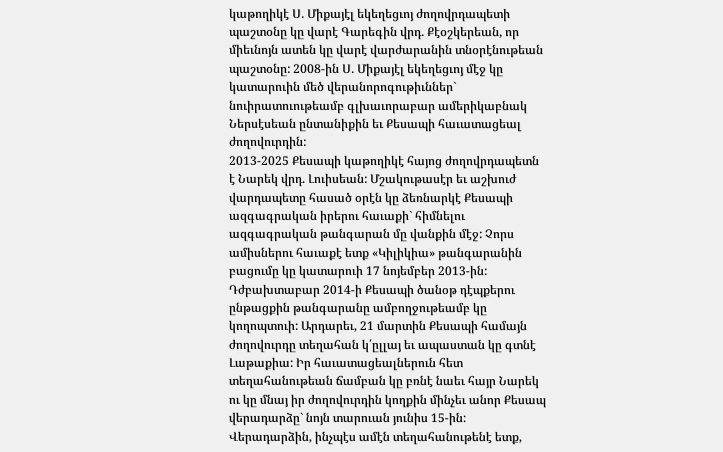կաթողիկէ Ս. Միքայէլ եկեղեցւոյ ժողովրդապետի պաշտօնը կը վարէ Գարեգին վրդ. Քէօշկերեան, որ միեւնոյն ատեն կը վարէ վարժարանին տնօրէնութեան պաշտօնը: 2008-ին Ս. Միքայէլ եկեղեցւոյ մէջ կը կատարուին մեծ վերանորոգութիւններ` նուիրատուութեամբ գլխաւորաբար ամերիկաբնակ Ներսէսեան ընտանիքին եւ Քեսապի հաւատացեալ ժողովուրդին:
2013-2025 Քեսապի կաթողիկէ հայոց ժողովրդապետն է Նարեկ վրդ. Լուիսեան: Մշակութասէր եւ աշխուժ վարդապետը հասած օրէն կը ձեռնարկէ Քեսապի ազգագրական իրերու հաւաքի` հիմնելու ազգագրական թանգարան մը վանքին մէջ: Չորս ամիսներու հաւաքէ ետք «Կիլիկիա» թանգարանին բացումը կը կատարուի 17 նոյեմբեր 2013-ին:
Դժբախտաբար 2014-ի Քեսապի ծանօթ դէպքերու ընթացքին թանգարանը ամբողջութեամբ կը կողոպտուի: Արդարեւ, 21 մարտին Քեսապի համայն ժողովուրդը տեղահան կ՛ըլլայ եւ ապաստան կը գտնէ Լաթաքիա: Իր հաւատացեալներուն հետ տեղահանութեան ճամբան կը բռնէ նաեւ հայր Նարեկ ու կը մնայ իր ժողովուրդին կողքին մինչեւ անոր Քեսապ վերադարձը` նոյն տարուան յունիս 15-ին: Վերադարձին, ինչպէս ամէն տեղահանութենէ ետք,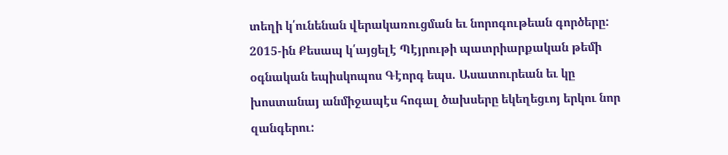տեղի կ՛ունենան վերակառուցման եւ նորոգութեան գործերը:
2015-ին Քեսապ կ՛այցելէ Պէյրութի պատրիարքական թեմի օգնական եպիսկոպոս Գէորգ եպս. Ասատուրեան եւ կը խոստանայ անմիջապէս հոգալ ծախսերը եկեղեցւոյ երկու նոր զանգերու: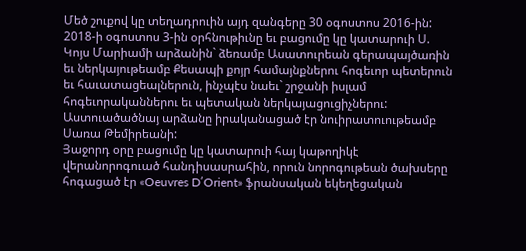Մեծ շուքով կը տեղադրուին այդ զանգերը 30 օգոստոս 2016-ին:
2018-ի օգոստոս 3-ին օրհնութիւնը եւ բացումը կը կատարուի Ս. Կոյս Մարիամի արձանին` ձեռամբ Ասատուրեան գերապայծառին եւ ներկայութեամբ Քեսապի քոյր համայնքներու հոգեւոր պետերուն եւ հաւատացեալներուն, ինչպէս նաեւ` շրջանի իսլամ հոգեւորականներու եւ պետական ներկայացուցիչներու: Աստուածածնայ արձանը իրականացած էր նուիրատուութեամբ Սառա Թեմիրեանի:
Յաջորդ օրը բացումը կը կատարուի հայ կաթողիկէ վերանորոգուած հանդիսասրահին, որուն նորոգութեան ծախսերը հոգացած էր «Oeuvres D՛Orient» ֆրանսական եկեղեցական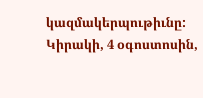կազմակերպութիւնը: Կիրակի, 4 օգոստոսին,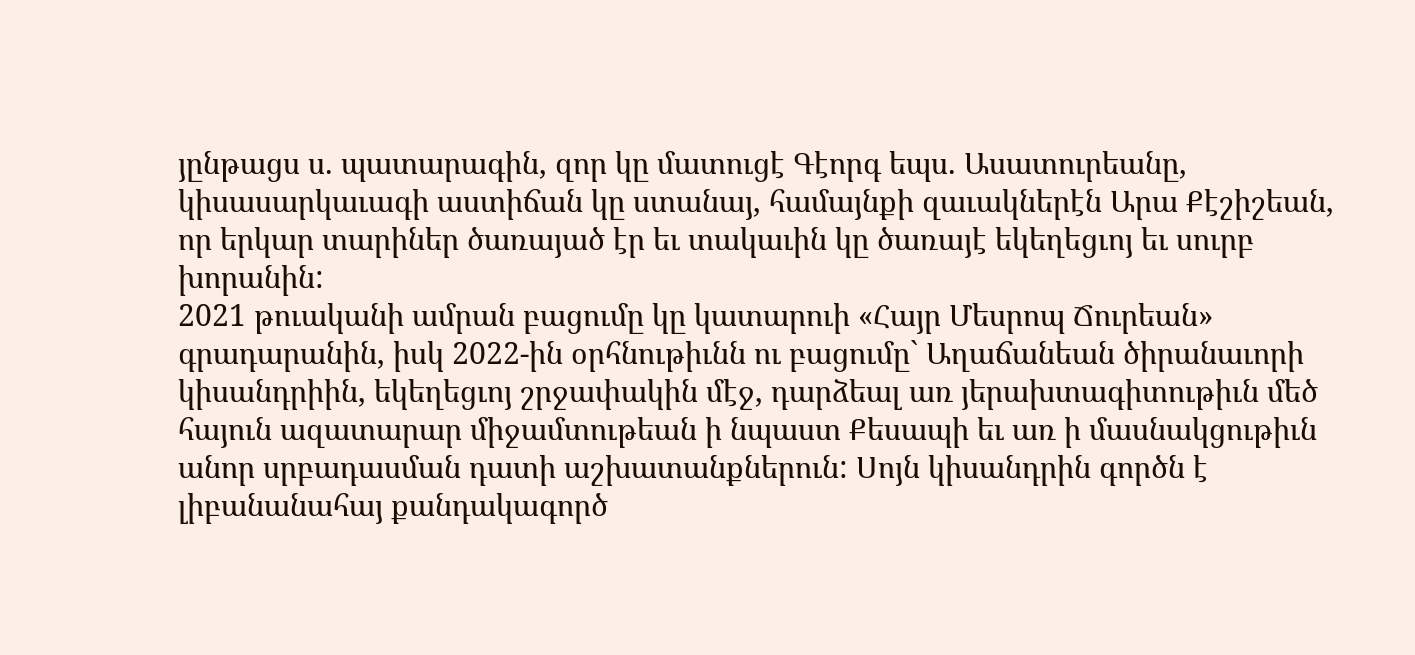յընթացս ս. պատարագին, զոր կը մատուցէ Գէորգ եպս. Ասատուրեանը, կիսասարկաւագի աստիճան կը ստանայ, համայնքի զաւակներէն Արա Քէշիշեան, որ երկար տարիներ ծառայած էր եւ տակաւին կը ծառայէ եկեղեցւոյ եւ սուրբ խորանին:
2021 թուականի ամրան բացումը կը կատարուի «Հայր Մեսրոպ Ճուրեան» գրադարանին, իսկ 2022-ին օրհնութիւնն ու բացումը` Աղաճանեան ծիրանաւորի կիսանդրիին, եկեղեցւոյ շրջափակին մէջ, դարձեալ առ յերախտագիտութիւն մեծ հայուն ազատարար միջամտութեան ի նպաստ Քեսապի եւ առ ի մասնակցութիւն անոր սրբադասման դատի աշխատանքներուն: Սոյն կիսանդրին գործն է լիբանանահայ քանդակագործ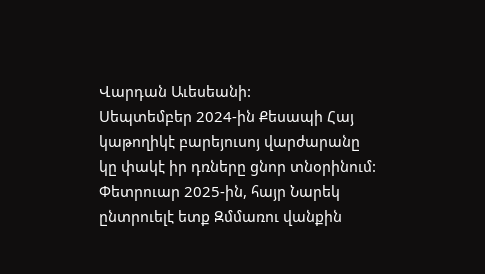Վարդան Աւեսեանի:
Սեպտեմբեր 2024-ին Քեսապի Հայ կաթողիկէ բարեյուսոյ վարժարանը կը փակէ իր դռները ցնոր տնօրինում:
Փետրուար 2025-ին, հայր Նարեկ ընտրուելէ ետք Զմմառու վանքին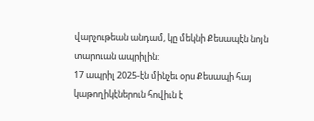վարչութեան անդամ, կը մեկնի Քեսապէն նոյն տարուան ապրիլին:
17 ապրիլ 2025-էն մինչեւ օրս Քեսապի հայ կաթողիկէներուն հովիւն է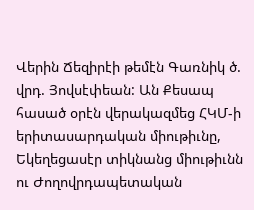Վերին Ճեզիրէի թեմէն Գառնիկ ծ. վրդ. Յովսէփեան: Ան Քեսապ հասած օրէն վերակազմեց ՀԿՄ-ի երիտասարդական միութիւնը, Եկեղեցասէր տիկնանց միութիւնն ու Ժողովրդապետական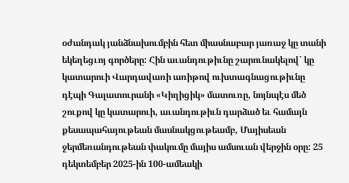օժանդակ յանձնախումբին հետ միասնաբար յառաջ կը տանի եկեղեցւոյ գործերը: Հին աւանդութիւնը շարունակելով` կը կատարուի Վարդավառի առիթով ուխտագնացութիւնը դէպի Գալատուրանի «Կիղիցիկ» մատուռը, նոյնպէս մեծ շուքով կը կատարուի, աւանդութիւն դարձած եւ համայն քեսապահայութեան մասնակցութեամբ, Մայիսեան ջերմեռանդութեան փակումը մայիս ամսուան վերջին օրը: 25 դեկտեմբեր 2025-ին 100-ամեակի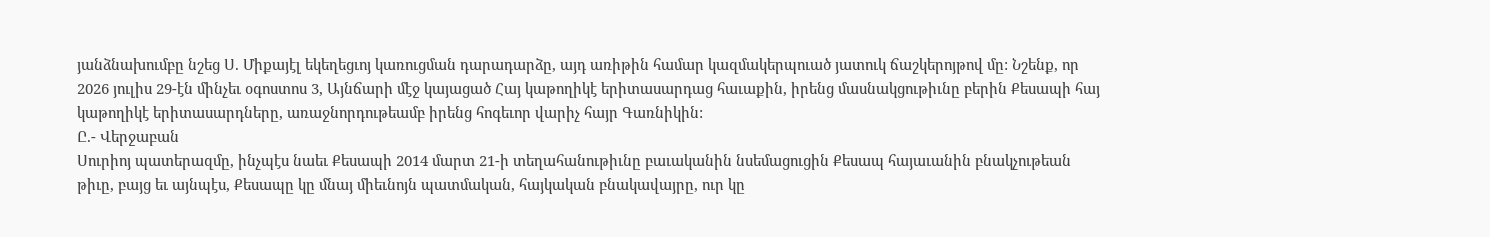յանձնախումբը նշեց Ս. Միքայէլ եկեղեցւոյ կառուցման դարադարձը, այդ առիթին համար կազմակերպուած յատուկ ճաշկերոյթով մը: Նշենք, որ 2026 յուլիս 29-էն մինչեւ օգոստոս 3, Այնճարի մէջ կայացած Հայ կաթողիկէ երիտասարդաց հաւաքին, իրենց մասնակցութիւնը բերին Քեսապի հայ կաթողիկէ երիտասարդները, առաջնորդութեամբ իրենց հոգեւոր վարիչ հայր Գառնիկին:
Ը.- Վերջաբան
Սուրիոյ պատերազմը, ինչպէս նաեւ Քեսապի 2014 մարտ 21-ի տեղահանութիւնը բաւականին նսեմացուցին Քեսապ հայաւանին բնակչութեան թիւը, բայց եւ այնպէս, Քեսապը կը մնայ միեւնոյն պատմական, հայկական բնակավայրը, ուր կը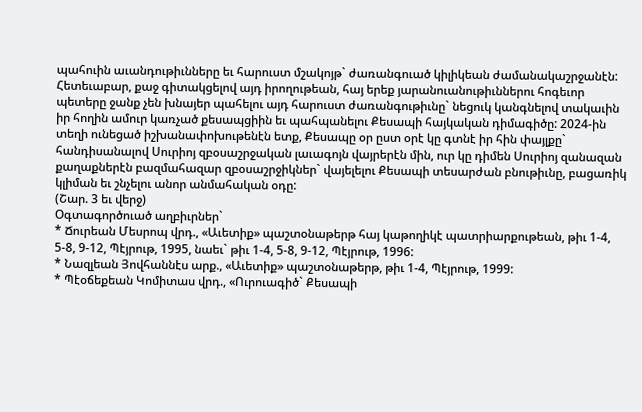պահուին աւանդութիւնները եւ հարուստ մշակոյթ` ժառանգուած կիլիկեան ժամանակաշրջանէն: Հետեւաբար, քաջ գիտակցելով այդ իրողութեան, հայ երեք յարանուանութիւններու հոգեւոր պետերը ջանք չեն խնայեր պահելու այդ հարուստ ժառանգութիւնը` նեցուկ կանգնելով տակաւին իր հողին ամուր կառչած քեսապցիին եւ պահպանելու Քեսապի հայկական դիմագիծը: 2024-ին տեղի ունեցած իշխանափոխութենէն ետք, Քեսապը օր ըստ օրէ կը գտնէ իր հին փայլքը` հանդիսանալով Սուրիոյ զբօսաշրջական լաւագոյն վայրերէն մին, ուր կը դիմեն Սուրիոյ զանազան քաղաքներէն բազմահազար զբօսաշրջիկներ` վայելելու Քեսապի տեսարժան բնութիւնը, բացառիկ կլիման եւ շնչելու անոր անմահական օդը:
(Շար. 3 եւ վերջ)
Օգտագործուած աղբիւրներ`
* Ճուրեան Մեսրոպ վրդ., «Աւետիք» պաշտօնաթերթ հայ կաթողիկէ պատրիարքութեան, թիւ 1-4, 5-8, 9-12, Պէյրութ, 1995, նաեւ` թիւ 1-4, 5-8, 9-12, Պէյրութ, 1996:
* Նազլեան Յովհաննէս արք., «Աւետիք» պաշտօնաթերթ, թիւ 1-4, Պէյրութ, 1999:
* Պէօճեքեան Կոմիտաս վրդ., «Ուրուագիծ` Քեսապի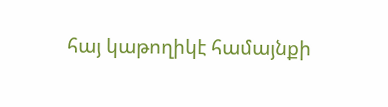հայ կաթողիկէ համայնքի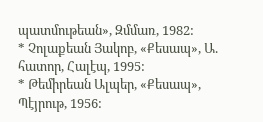պատմութեան», Զմմառ, 1982:
* Չոլաքեան Յակոբ, «Քեսապ», Ա. հատոր, Հալէպ, 1995:
* Թեմիրեան Ալպեր, «Քեսապ», Պէյրութ, 1956: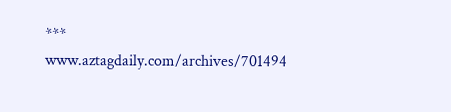***
www.aztagdaily.com/archives/701494